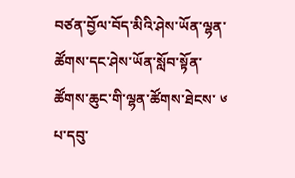བཙན་བྱོལ་བོད་མིའི་ཤེས་ཡོན་ལྷན་ཚོགས་དང་ཤེས་ཡོན་སློབ་སྟོན་ཚོགས་ཆུང་གི་ལྷན་ཚོགས་ཐེངས་ ༦ པ་དབུ་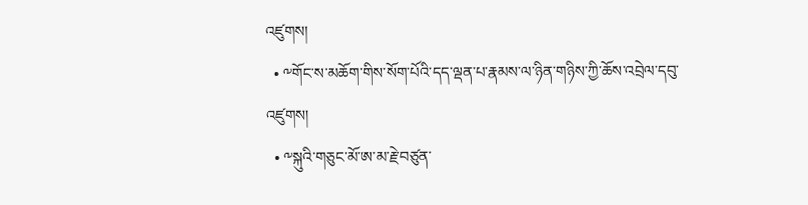འཛུགས།
  • ༸གོང་ས་མཆོག་གིས་སོག་པོའི་དད་ལྡན་པ་རྣམས་ལ་ཉིན་གཉིས་ཀྱི་ཆོས་འབྲེལ་དབུ་འཛུགས།
  • ༸སྐུའི་གཅུང་མོ་ཨ་མ་རྗེ་བཙུན་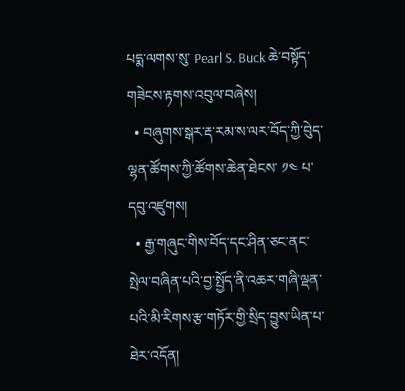པདྨ་ལགས་སུ་ Pearl S. Buck ཆེ་བསྟོད་གཟེངས་རྟགས་འབུལ་བཞེས།
  • བཞུགས་སྒར་རྡ་རམ་ས་ལར་བོད་ཀྱི་བེུད་ལྷན་ཚོགས་ཀྱི་ཚོགས་ཆེན་ཐེངས་ ༡༤ པ་དབུ་འཛུགས།
  • རྒྱ་གཞུང་གིས་བོད་དང་ཤིན་ཅང་ནང་སྤེལ་བཞིན་པའི་བྱ་སྤྱོད་ནི་འཆར་གཞི་ལྡན་པའི་མི་རིགས་རྩ་གཏོར་གྱི་སྲིད་བྱུས་ཡིན་པ་ཐེར་འདོན།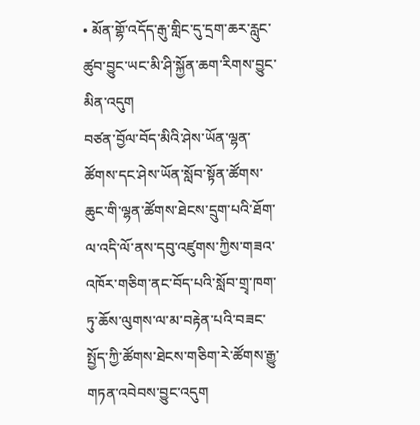• མོན་གྷོ་འདོད་རྒུ་གླིང་དུ་དྲག་ཆར་རླུང་ཚུབ་བྱུང་ཡང་མི་ཤི་སྐྱོན་ཆག་རིགས་བྱུང་མིན་འདུག
བཙན་བྱོལ་བོད་མིའི་ཤེས་ཡོན་ལྷན་ཚོགས་དང་ཤེས་ཡོན་སློབ་སྟོན་ཚོགས་ཆུང་གི་ལྷན་ཚོགས་ཐེངས་དྲུག་པའི་ཐོག་ལ་འདི་ལོ་ནས་དབུ་འཛུགས་ཀྱིས་གཟའ་འཁོར་གཅིག་ནང་བོད་པའི་སློབ་གྲྭ་ཁག་ཏུ་ཆོས་ལུགས་ལ་མ་བརྟེན་པའི་བཟང་སྤྱོད་ཀྱི་ཚོགས་ཐེངས་གཅིག་རེ་ཚོགས་རྒྱུ་གཏན་འབེབས་བྱུང་འདུག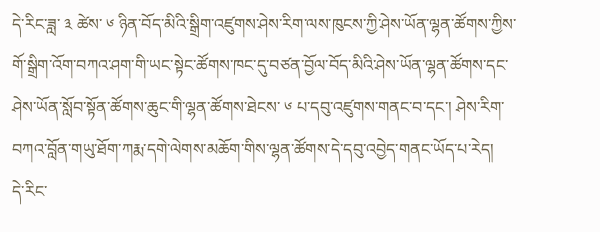དེ་རིང་ཟླ་ ༣ ཚེས་ ༦ ཉིན་བོད་མིའི་སྒྲིག་འཛུགས་ཤེས་རིག་ལས་ཁུངས་ཀྱི་ཤེས་ཡོན་ལྷན་ཚོགས་ཀྱིས་གོ་སྒྲིག་འོག་བཀའ་ཤག་གི་ཡང་སྟེང་ཚོགས་ཁང་དུ་བཙན་བྱོལ་བོད་མིའི་ཤེས་ཡོན་ལྷན་ཚོགས་དང་ཤེས་ཡོན་སློབ་སྟོན་ཚོགས་ཆུང་གི་ལྷན་ཚོགས་ཐེངས་ ༦ པ་དབུ་འཛུགས་གནང་བ་དང་། ཤེས་རིག་བཀའ་བློན་གཡུ་ཐོག་ཀརྨ་དགེ་ལེགས་མཆོག་གིས་ལྷན་ཚོགས་དེ་དབུ་འབྱེད་གནང་ཡོད་པ་རེད།
དེ་རིང་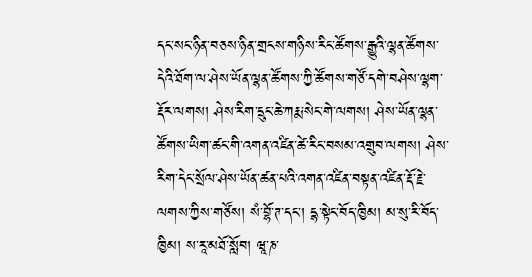དང་སང་ཉིན་བཅས་ཉིན་གྲངས་གཉིས་རིང་ཚོགས་རྒྱུའི་ལྷན་ཚོགས་དེའི་ཐོག་ལ་ཤེས་ཡོན་ལྷན་ཚོགས་ཀྱི་ཚོགས་གཙོ་དགེ་བཤེས་ལྷག་རྡོར་ལགས། ཤེས་རིག་དྲུང་ཆེ་ཀརྨ་སེང་གེ་ལགས། ཤེས་ཡོན་ལྷན་ཚོགས་ཡིག་ཚང་གི་འགན་འཛིན་ཚེ་རིང་བསམ་འགྲུབ་ལགས། ཤེས་རིག་དེང་སྲོལ་ཤེས་ཡོན་ཚན་པའི་འགན་འཛིན་བསྟན་འཛིན་རྡོ་རྗེ་ལགས་ཀྱིས་གཙོས། སཾ་བྷོ་ཊ་དང་། དྷ་སྟེང་བོད་ཁྱིམ། མ་སུ་རི་བོད་ཁྱིམ། ས་རཱ་མཐོ་སློབ། ཝཱ་ཎ་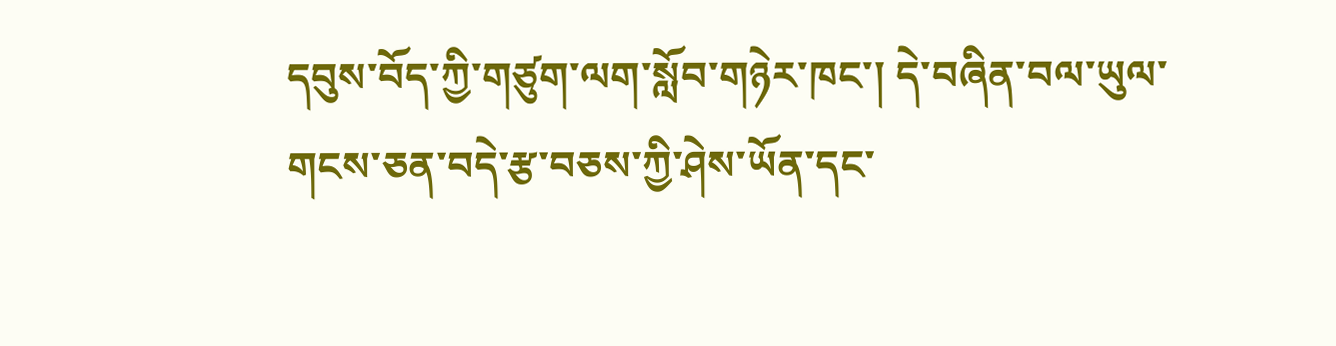དབུས་བོད་ཀྱི་གཙུག་ལག་སློབ་གཉེར་ཁང་། དེ་བཞིན་བལ་ཡུལ་གངས་ཅན་བདེ་རྩ་བཅས་ཀྱི་ཤེས་ཡོན་དང་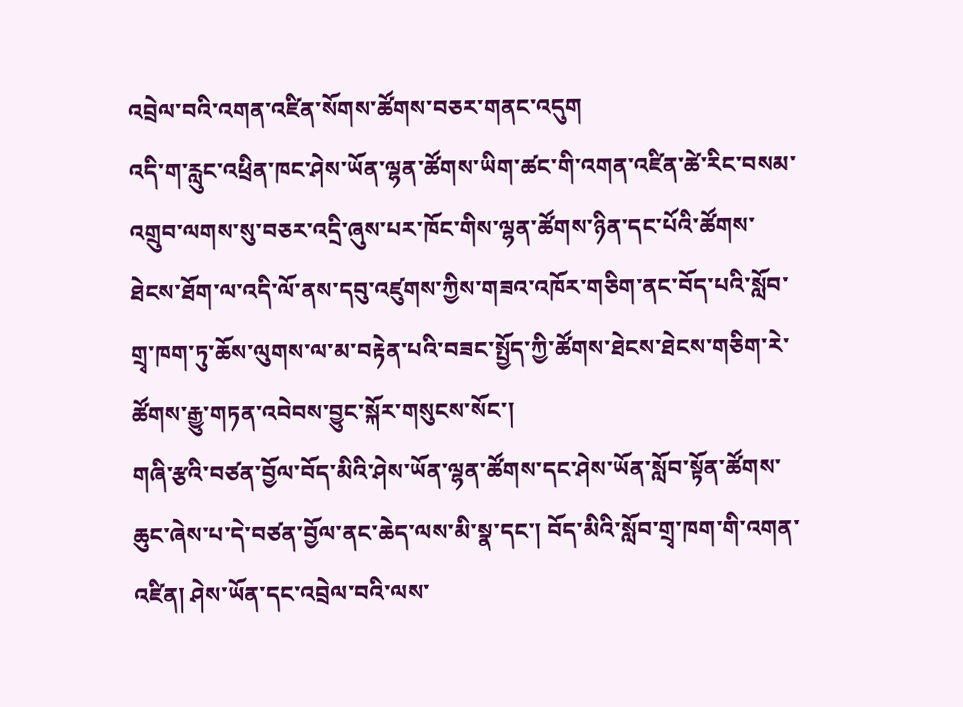འབྲེལ་བའི་འགན་འཛིན་སོགས་ཚོགས་བཅར་གནང་འདུག
འདི་ག་རླུང་འཕྲིན་ཁང་ཤེས་ཡོན་ལྷན་ཚོགས་ཡིག་ཚང་གི་འགན་འཛིན་ཚེ་རིང་བསམ་འགྲུབ་ལགས་སུ་བཅར་འདྲི་ཞུས་པར་ཁོང་གིས་ལྷན་ཚོགས་ཉིན་དང་པོའི་ཚོགས་ཐེངས་ཐོག་ལ་འདི་ལོ་ནས་དབུ་འཛུགས་ཀྱིས་གཟའ་འཁོར་གཅིག་ནང་བོད་པའི་སློབ་གྲྭ་ཁག་ཏུ་ཆོས་ལུགས་ལ་མ་བརྟེན་པའི་བཟང་སྤྱོད་ཀྱི་ཚོགས་ཐེངས་ཐེངས་གཅིག་རེ་ཚོགས་རྒྱུ་གཏན་འབེབས་བྱུང་སྐོར་གསུངས་སོང་།
གཞི་རྩའི་བཙན་བྱོལ་བོད་མིའི་ཤེས་ཡོན་ལྷན་ཚོགས་དང་ཤེས་ཡོན་སློབ་སྟོན་ཚོགས་ཆུང་ཞེས་པ་དེ་བཙན་བྱོལ་ནང་ཆེད་ལས་མི་སྣ་དང་། བོད་མིའི་སློབ་གྲྭ་ཁག་གི་འགན་འཛིན། ཤེས་ཡོན་དང་འབྲེལ་བའི་ལས་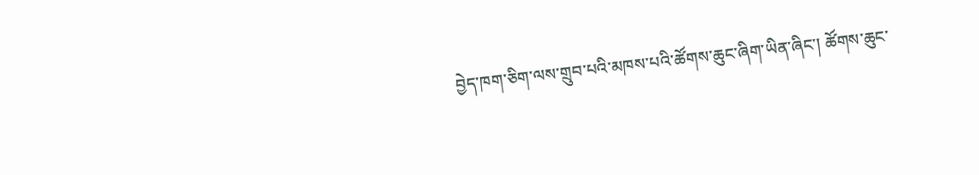བྱེད་ཁག་ཅིག་ལས་གྲུབ་པའི་མཁས་པའི་ཚོགས་ཆུང་ཞིག་ཡིན་ཞིང་། ཚོགས་ཆུང་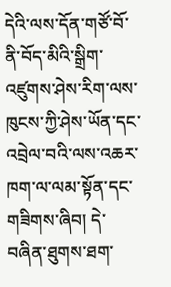དེའི་ལས་དོན་གཙོ་བོ་ནི་བོད་མིའི་སྒྲིག་འཛུགས་ཤེས་རིག་ལས་ཁུངས་ཀྱི་ཤེས་ཡོན་དང་འབྲེལ་བའི་ལས་འཆར་ཁག་ལ་ལམ་སྟོན་དང་གཟིགས་ཞིབ། དེ་བཞིན་ཐུགས་ཐག་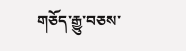གཅོད་རྒྱུ་བཅས་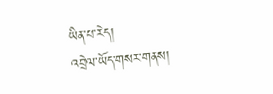ཡིན་པ་རེད།
འབྲེལ་ཡོད་གསར་གནས།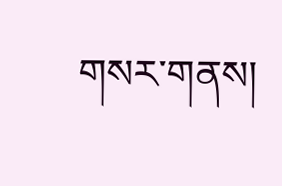གསར་གནས།